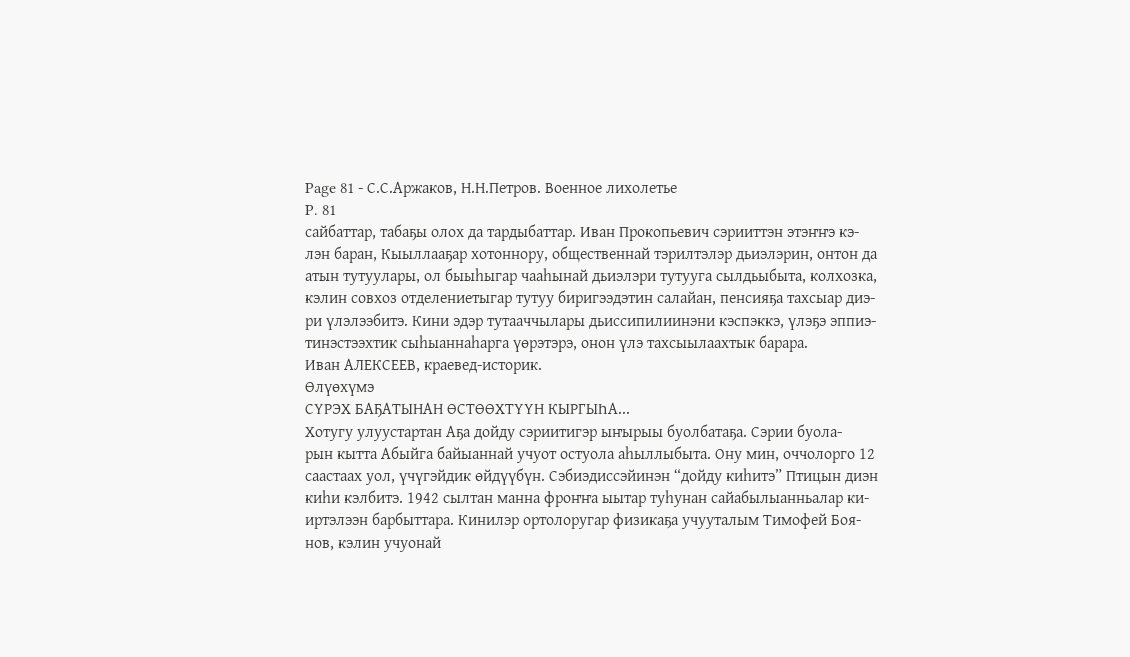Page 81 - С.С.Аржаков, Н.Н.Петров. Военное лихолетье
P. 81
сайбаттар, табаҕы олох да тардыбаттар. Иван Прокопьевич сэрииттэн этэҥҥэ кэ-
лэн баран, Кыыллааҕар хотоннору, общественнай тэрилтэлэр дьиэлэрин, онтон да
атын тутуулары, ол быыһыгар чааһынай дьиэлэри тутууга сылдьыбыта, колхозка,
кэлин совхоз отделениетыгар тутуу биригээдэтин салайан, пенсияҕа тахсыар диэ-
ри үлэлээбитэ. Кини эдэр тутааччылары дьиссипилиинэни кэспэккэ, үлэҕэ эппиэ-
тинэстээхтик сыһыаннаһарга үөрэтэрэ, онон үлэ тахсыылаахтык барара.
Иван АЛЕКСЕЕВ, краевед-историк.
Өлүөхүмэ
СҮРЭХ БАҔАТЫНАН ӨСТӨӨХТҮҮН КЫРГЫҺА...
Хотугу улуустартан Аҕа дойду сэриитигэр ыҥырыы буолбатаҕа. Сэрии буола-
рын кытта Абыйга байыаннай учуот остуола аһыллыбыта. Ону мин, оччолорго 12
саастаах уол, үчүгэйдик өйдүүбүн. Сэбиэдиссэйинэн “дойду киһитэ” Птицын диэн
киһи кэлбитэ. 1942 сылтан манна фроҥҥа ыытар туһунан сайабылыанньалар ки-
иртэлээн барбыттара. Кинилэр ортолоругар физикаҕа учууталым Тимофей Боя-
нов, кэлин учуонай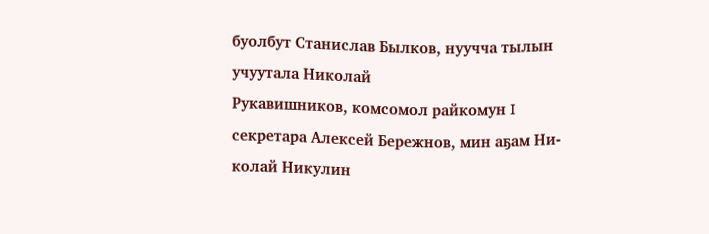буолбут Станислав Былков, нуучча тылын учуутала Николай
Рукавишников, комсомол райкомун I секретара Алексей Бережнов, мин аҕам Ни-
колай Никулин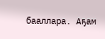бааллара. Аҕам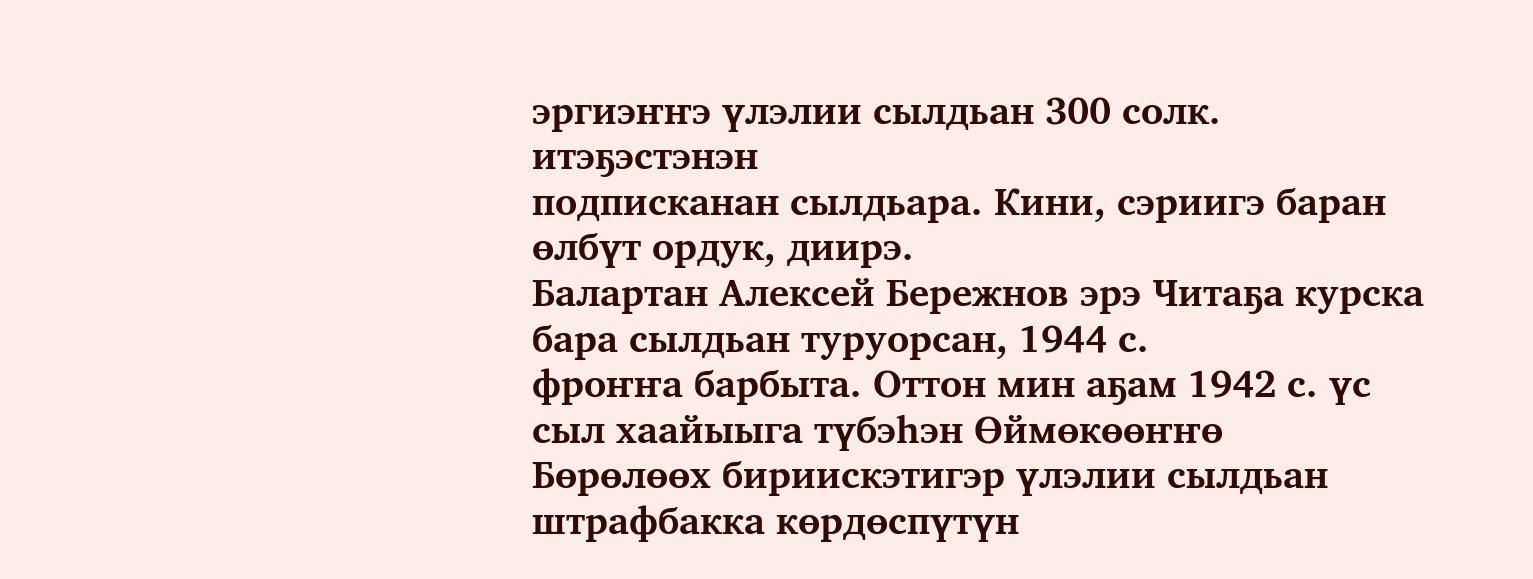эргиэҥҥэ үлэлии сылдьан 300 солк. итэҕэстэнэн
подписканан сылдьара. Кини, сэриигэ баран өлбүт ордук, диирэ.
Балартан Алексей Бережнов эрэ Читаҕа курска бара сылдьан туруорсан, 1944 с.
фроҥҥа барбыта. Оттон мин аҕам 1942 с. үс сыл хаайыыга түбэһэн Өймөкөөҥҥө
Бөрөлөөх бириискэтигэр үлэлии сылдьан штрафбакка көрдөспүтүн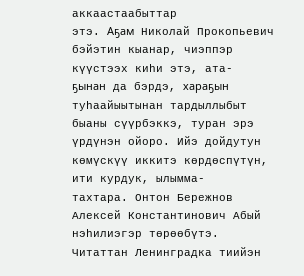аккаастаабыттар
этэ. Аҕам Николай Прокопьевич бэйэтин кыанар, чиэппэр күүстээх киһи этэ, ата-
ҕынан да бэрдэ, хараҕын туһаайыытынан тардыллыбыт быаны сүүрбэккэ, туран эрэ
үрдүнэн ойоро. Ийэ дойдутун көмүскүү иккитэ көрдөспүтүн, ити курдук, ылымма-
тахтара. Онтон Бережнов Алексей Константинович Абый нэһилиэгэр төрөөбүтэ.
Читаттан Ленинградка тиийэн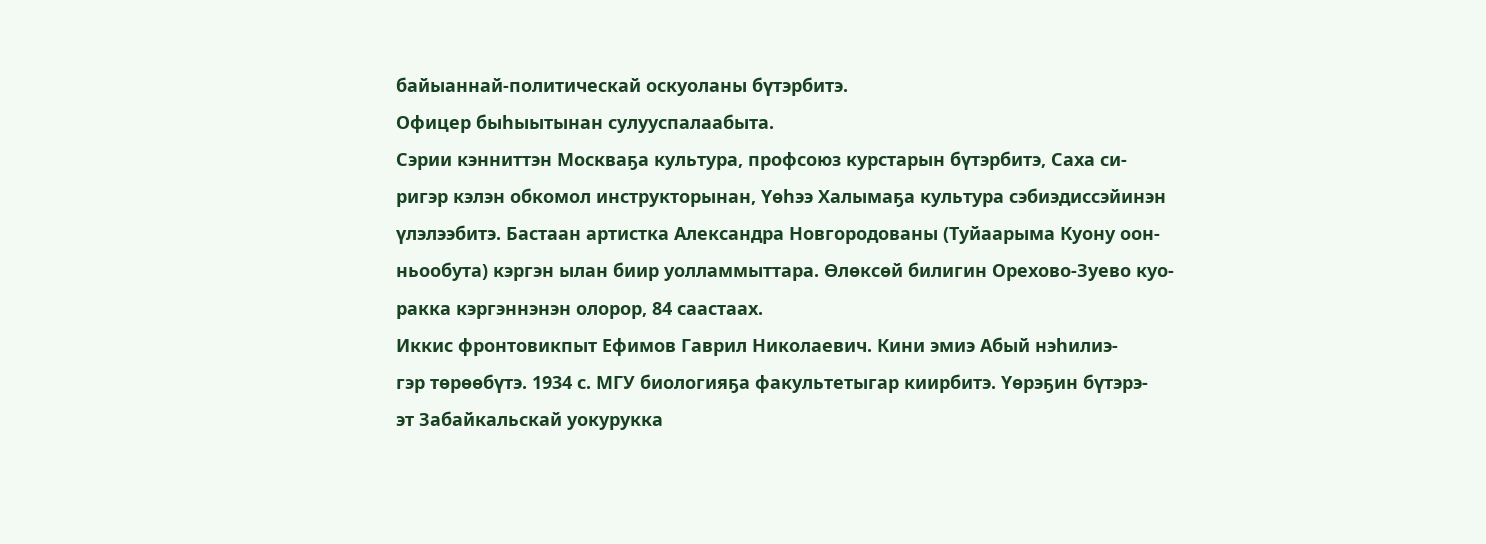байыаннай-политическай оскуоланы бүтэрбитэ.
Офицер быһыытынан сулууспалаабыта.
Сэрии кэнниттэн Москваҕа культура, профсоюз курстарын бүтэрбитэ, Саха си-
ригэр кэлэн обкомол инструкторынан, Үөһээ Халымаҕа культура сэбиэдиссэйинэн
үлэлээбитэ. Бастаан артистка Александра Новгородованы (Туйаарыма Куону оон-
ньообута) кэргэн ылан биир уолламмыттара. Өлөксөй билигин Орехово-Зуево куо-
ракка кэргэннэнэн олорор, 84 саастаах.
Иккис фронтовикпыт Ефимов Гаврил Николаевич. Кини эмиэ Абый нэһилиэ-
гэр төрөөбүтэ. 1934 с. МГУ биологияҕа факультетыгар киирбитэ. Үөрэҕин бүтэрэ-
эт Забайкальскай уокурукка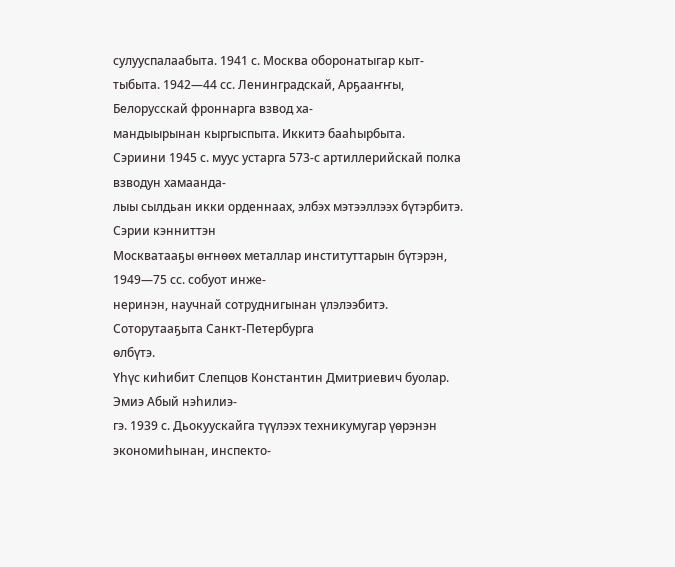сулууспалаабыта. 1941 с. Москва оборонатыгар кыт-
тыбыта. 1942—44 сс. Ленинградскай, Арҕааҥҥы, Белорусскай фроннарга взвод ха-
мандыырынан кыргыспыта. Иккитэ бааһырбыта.
Сэриини 1945 с. муус устарга 573-с артиллерийскай полка взводун хамаанда-
лыы сылдьан икки орденнаах, элбэх мэтээллээх бүтэрбитэ. Сэрии кэнниттэн
Москватааҕы өҥнөөх металлар институттарын бүтэрэн, 1949—75 сс. собуот инже-
неринэн, научнай сотруднигынан үлэлээбитэ. Соторутааҕыта Санкт-Петербурга
өлбүтэ.
Үһүс киһибит Слепцов Константин Дмитриевич буолар. Эмиэ Абый нэһилиэ-
гэ. 1939 с. Дьокуускайга түүлээх техникумугар үөрэнэн экономиһынан, инспекто-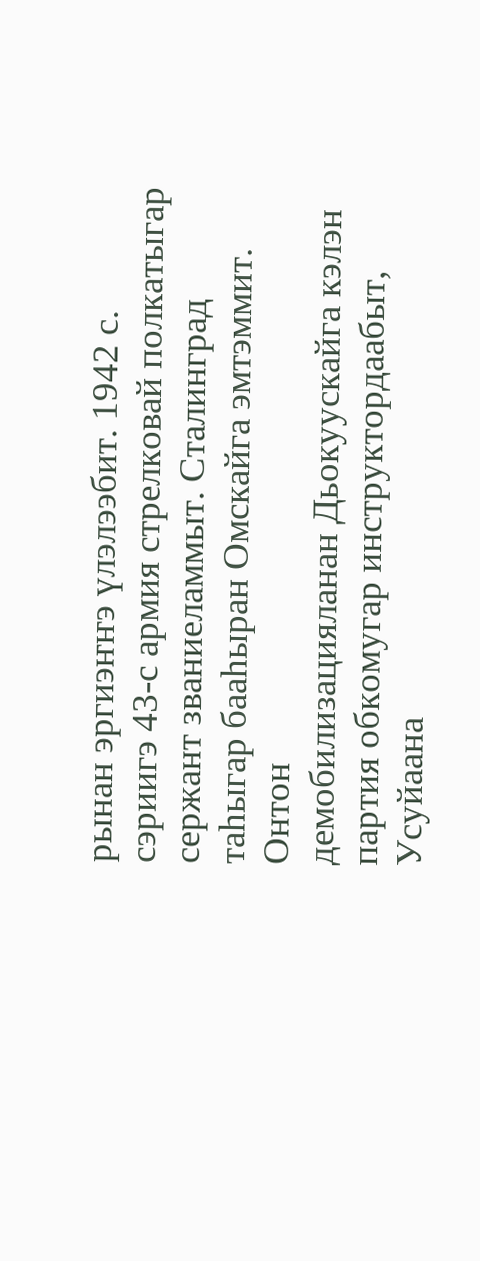рынан эргиэҥҥэ үлэлээбит. 1942 с. сэриигэ 43-с армия стрелковай полкатыгар
сержант званиеламмыт. Сталинград таһыгар бааһыран Омскайга эмтэммит. Онтон
демобилизацияланан Дьокуускайга кэлэн партия обкомугар инструктордаабыт,
Усуйаана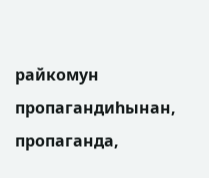райкомун пропагандиһынан, пропаганда,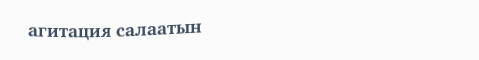агитация салаатын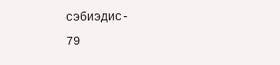сэбиэдис-
79